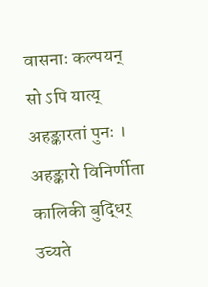वासनाः कल्पयन् सो ऽपि यात्य् अहङ्कारतां पुनः । अहङ्कारो विनिर्णीता कालिकी बुद्धिर् उच्यते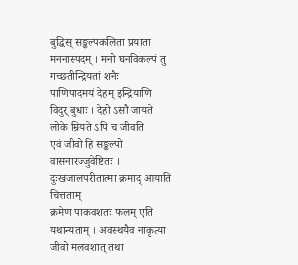बुद्धिस् सङ्कल्पकलिता प्रयाता मननास्पदम् । मनो घनविकल्पं तु गच्छतीन्द्रियतां शनैः
पाणिपादमयं देहम् इन्द्रियाणि विदुर् बुधाः । देहो ऽसौ जायते लोके म्रियते ऽपि च जीवति
एवं जीवो हि सङ्कल्पो वासनारज्जुवेष्टितः । दुःखजालपरीतात्मा क्रमाद् आयाति चित्तताम्
क्रमेण पाकवशतः फलम् एति यथान्यताम् । अवस्थयैव नाकृत्या जीवो मलवशात् तथा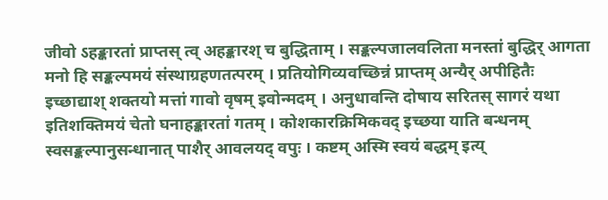जीवो ऽहङ्कारतां प्राप्तस् त्व् अहङ्कारश् च बुद्धिताम् । सङ्कल्पजालवलिता मनस्तां बुद्धिर् आगता
मनो हि सङ्कल्पमयं संस्थाग्रहणतत्परम् । प्रतियोगिव्यवच्छिन्नं प्राप्तम् अन्यैर् अपीहितैः
इच्छाद्याश् शक्तयो मत्तां गावो वृषम् इवोन्मदम् । अनुधावन्ति दोषाय सरितस् सागरं यथा
इतिशक्तिमयं चेतो घनाहङ्कारतां गतम् । कोशकारक्रिमिकवद् इच्छया याति बन्धनम्
स्वसङ्कल्पानुसन्धानात् पाशैर् आवलयद् वपुः । कष्टम् अस्मि स्वयं बद्धम् इत्य्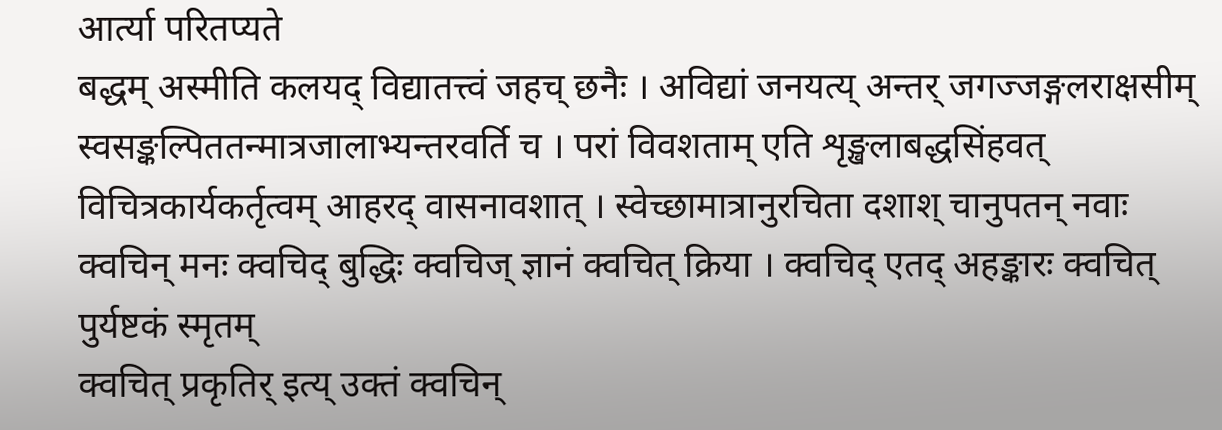आर्त्या परितप्यते
बद्धम् अस्मीति कलयद् विद्यातत्त्वं जहच् छनैः । अविद्यां जनयत्य् अन्तर् जगज्जङ्गलराक्षसीम्
स्वसङ्कल्पिततन्मात्रजालाभ्यन्तरवर्ति च । परां विवशताम् एति शृङ्खलाबद्धसिंहवत्
विचित्रकार्यकर्तृत्वम् आहरद् वासनावशात् । स्वेच्छामात्रानुरचिता दशाश् चानुपतन् नवाः
क्वचिन् मनः क्वचिद् बुद्धिः क्वचिज् ज्ञानं क्वचित् क्रिया । क्वचिद् एतद् अहङ्कारः क्वचित् पुर्यष्टकं स्मृतम्
क्वचित् प्रकृतिर् इत्य् उक्तं क्वचिन्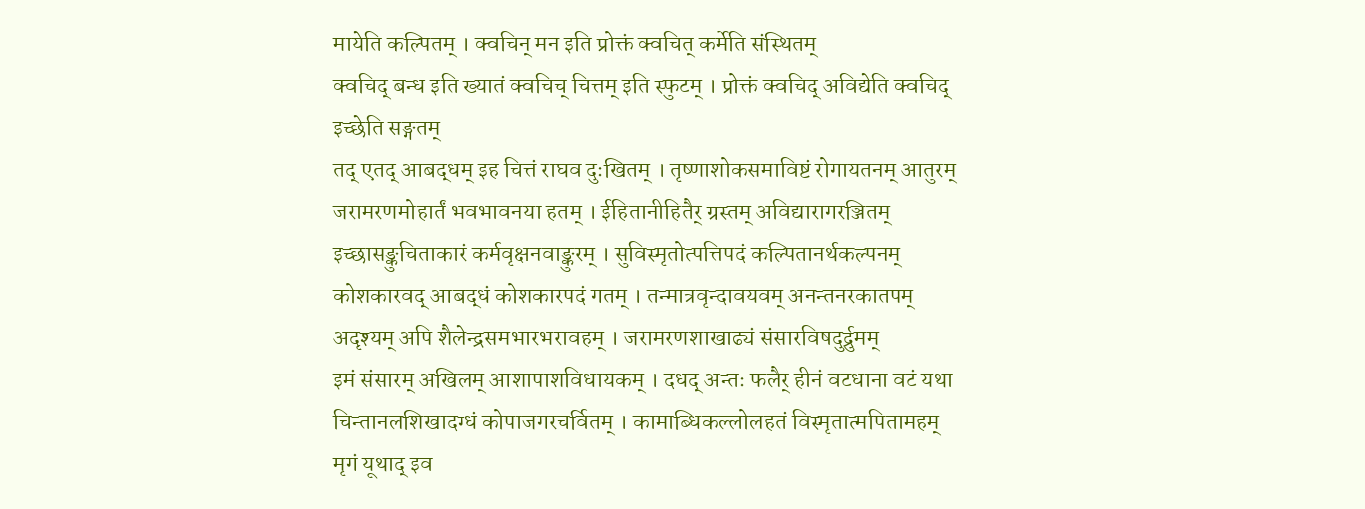मायेति कल्पितम् । क्वचिन् मन इति प्रोक्तं क्वचित् कर्मेति संस्थितम्
क्वचिद् बन्ध इति ख्यातं क्वचिच् चित्तम् इति स्फुटम् । प्रोक्तं क्वचिद् अविद्येति क्वचिद् इच्छेति सङ्गतम्
तद् एतद् आबद्धम् इह चित्तं राघव दुःखितम् । तृष्णाशोकसमाविष्टं रोगायतनम् आतुरम्
जरामरणमोहार्तं भवभावनया हतम् । ईहितानीहितैर् ग्रस्तम् अविद्यारागरञ्जितम्
इच्छासङ्कुचिताकारं कर्मवृक्षनवाङ्कुरम् । सुविस्मृतोत्पत्तिपदं कल्पितानर्थकल्पनम्
कोशकारवद् आबद्धं कोशकारपदं गतम् । तन्मात्रवृन्दावयवम् अनन्तनरकातपम्
अदृश्यम् अपि शैलेन्द्रसमभारभरावहम् । जरामरणशाखाढ्यं संसारविषदुर्द्रुमम्
इमं संसारम् अखिलम् आशापाशविधायकम् । दधद् अन्तः फलैर् हीनं वटधाना वटं यथा
चिन्तानलशिखादग्धं कोपाजगरचर्वितम् । कामाब्धिकल्लोलहतं विस्मृतात्मपितामहम्
मृगं यूथाद् इव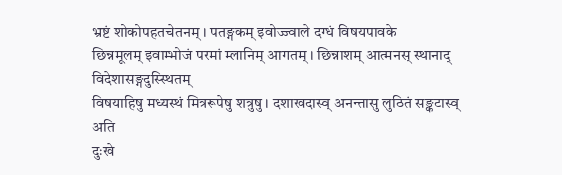भ्रष्टं शोकोपहतचेतनम् । पतङ्गकम् इवोज्ज्वाले दग्धं विषयपावके
छिन्नमूलम् इवाम्भोजं परमां म्लानिम् आगतम् । छिन्नाशम् आत्मनस् स्थानाद् विदेशासङ्गदुस्स्थितम्
विषयाहिषु मध्यस्थं मित्ररूपेषु शत्रुषु । दशाखदास्व् अनन्तासु लुठितं सङ्कटास्व् अति
दुःखे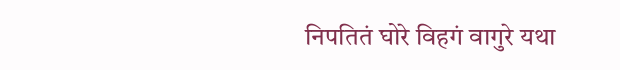निपतितं घोरे विहगं वागुरे यथा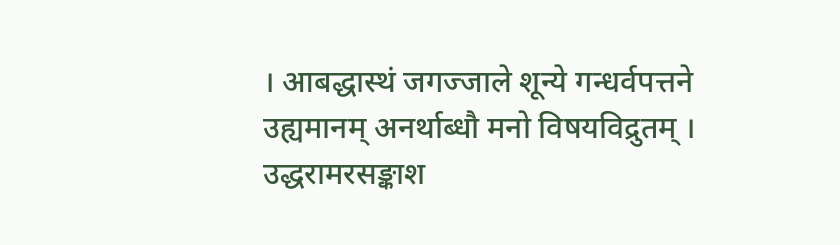। आबद्धास्थं जगज्जाले शून्ये गन्धर्वपत्तने
उह्यमानम् अनर्थाब्धौ मनो विषयविद्रुतम् । उद्धरामरसङ्काश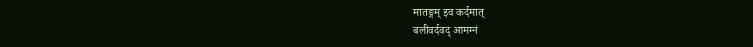मातङ्गम् इव कर्दमात्
बलीवर्दवद् आमग्नं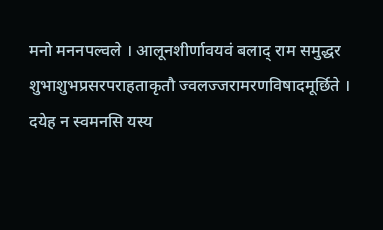मनो मननपल्वले । आलूनशीर्णावयवं बलाद् राम समुद्धर
शुभाशुभप्रसरपराहताकृतौ ज्वलज्जरामरणविषादमूर्छिते । दयेह न स्वमनसि यस्य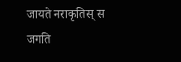जायते नराकृतिस् स जगति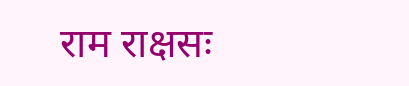राम राक्षसः